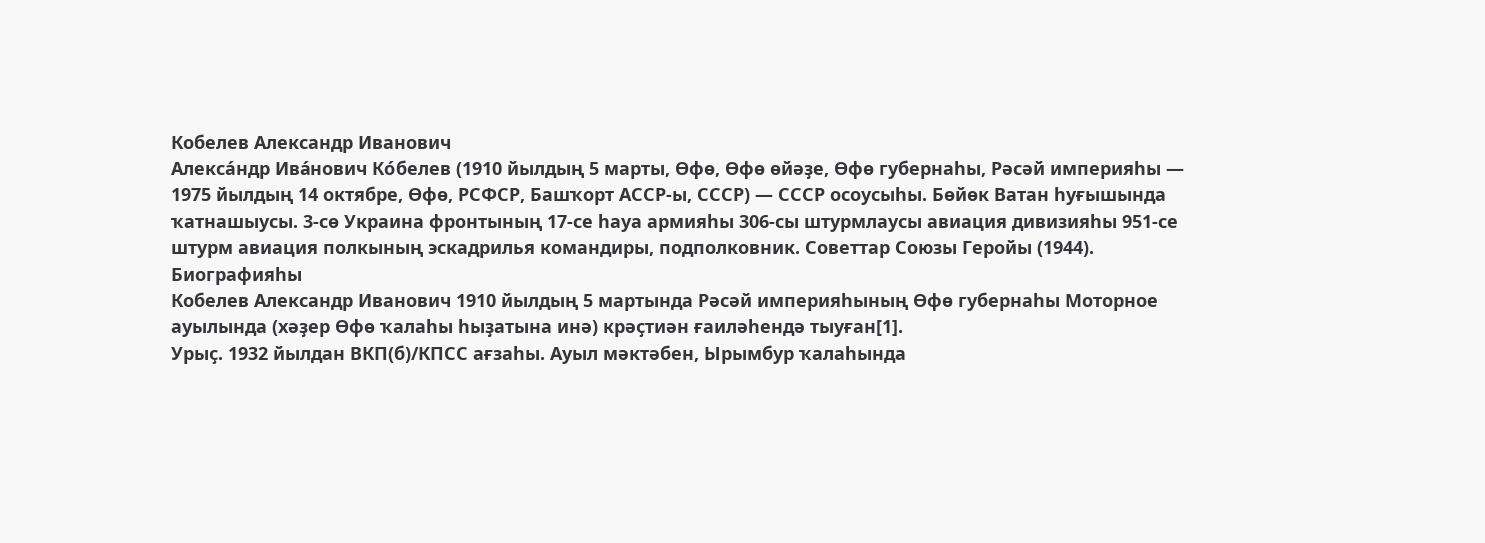Кобелев Александр Иванович
Алекса́ндр Ива́нович Ко́белев (1910 йылдың 5 марты, Өфө, Өфө өйәҙе, Өфө губернаһы, Рәсәй империяһы — 1975 йылдың 14 октябре, Өфө, РСФСР, Башҡорт АССР-ы, СССР) — СССР осоусыһы. Бөйөк Ватан һуғышында ҡатнашыусы. 3-сө Украина фронтының 17-се һауа армияһы 306-сы штурмлаусы авиация дивизияһы 951-се штурм авиация полкының эскадрилья командиры, подполковник. Советтар Союзы Геройы (1944).
Биографияһы
Кобелев Александр Иванович 1910 йылдың 5 мартында Рәсәй империяһының Өфө губернаһы Моторное ауылында (хәҙер Өфө ҡалаһы һыҙатына инә) крәҫтиән ғаиләһендә тыуған[1].
Урыҫ. 1932 йылдан ВКП(б)/КПСС ағзаһы. Ауыл мәктәбен, Ырымбур ҡалаһында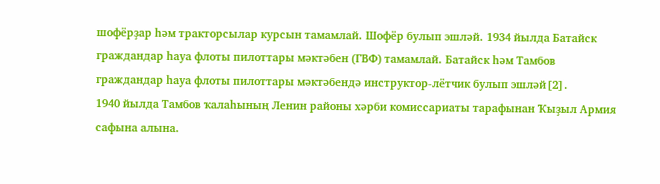шофёрҙар һәм тракторсылар курсын тамамлай. Шофёр булып эшләй. 1934 йылда Батайск граждандар һауа флоты пилоттары мәктәбен (ГВФ) тамамлай. Батайск һәм Тамбов граждандар һауа флоты пилоттары мәктәбендә инструктор-лётчик булып эшләй[2].
1940 йылда Тамбов ҡалаһының Ленин районы хәрби комиссариаты тарафынан Ҡыҙыл Армия сафына алына.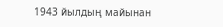1943 йылдың майынан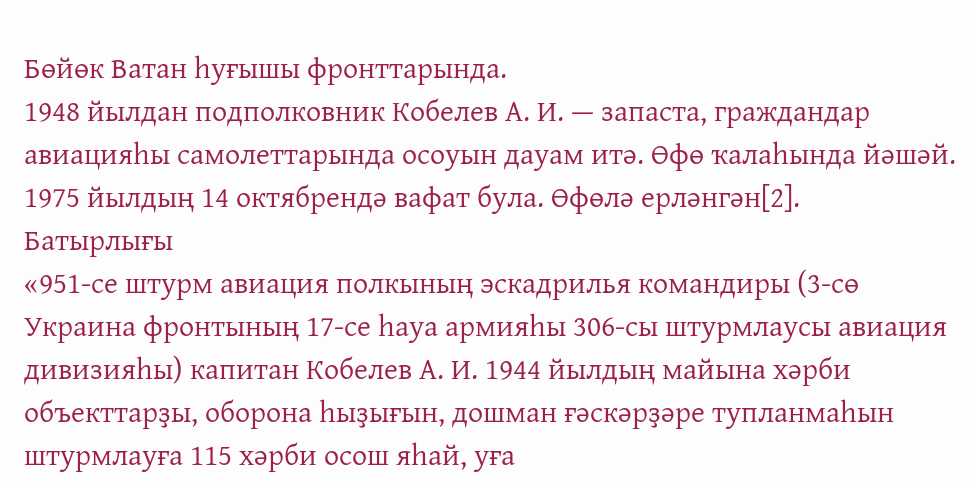Бөйөк Ватан һуғышы фронттарында.
1948 йылдан подполковник Кобелев А. И. — запаста, граждандар авиацияһы самолеттарында осоуын дауам итә. Өфө ҡалаһында йәшәй.
1975 йылдың 14 октябрендә вафат була. Өфөлә ерләнгән[2].
Батырлығы
«951-се штурм авиация полкының эскадрилья командиры (3-сө Украина фронтының 17-се һауа армияһы 306-сы штурмлаусы авиация дивизияһы) капитан Кобелев А. И. 1944 йылдың майына хәрби объекттарҙы, оборона һыҙығын, дошман ғәскәрҙәре тупланмаһын штурмлауға 115 хәрби осош яһай, уға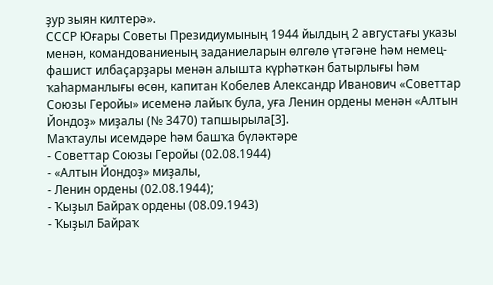ҙур зыян килтерә».
СССР Юғары Советы Президиумының 1944 йылдың 2 августағы указы менән, командованиеның заданиеларын өлгөлө үтәгәне һәм немец-фашист илбаҫарҙары менән алышта күрһәткән батырлығы һәм ҡаһарманлығы өсөн, капитан Кобелев Александр Иванович «Советтар Союзы Геройы» исеменә лайыҡ була, уға Ленин ордены менән «Алтын Йондоҙ» миҙалы (№ 3470) тапшырыла[3].
Маҡтаулы исемдәре һәм башҡа бүләктәре
- Советтар Союзы Геройы (02.08.1944)
- «Алтын Йондоҙ» миҙалы,
- Ленин ордены (02.08.1944);
- Ҡыҙыл Байраҡ ордены (08.09.1943)
- Ҡыҙыл Байраҡ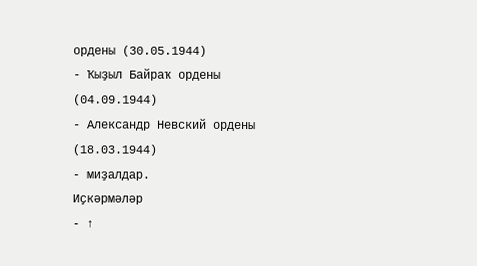ордены (30.05.1944)
- Ҡыҙыл Байраҡ ордены (04.09.1944)
- Александр Невский ордены (18.03.1944)
- миҙалдар.
Иҫкәрмәләр
- ↑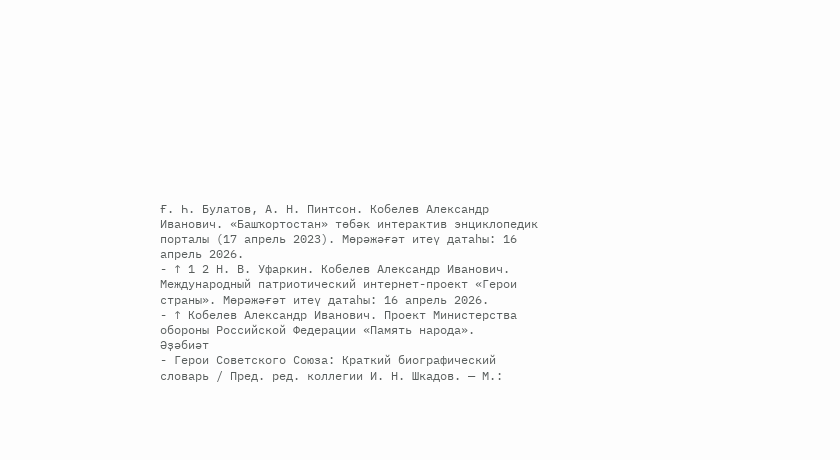Ғ. Һ. Булатов, А. Н. Пинтсон. Кобелев Александр Иванович. «Башҡортостан» төбәк интерактив энциклопедик порталы (17 апрель 2023). Мөрәжәғәт итеү датаһы: 16 апрель 2026.
- ↑ 1 2 Н. В. Уфаркин. Кобелев Александр Иванович. Международный патриотический интернет-проект «Герои страны». Мөрәжәғәт итеү датаһы: 16 апрель 2026.
- ↑ Кобелев Александр Иванович. Проект Министерства обороны Российской Федерации «Память народа».
Әҙәбиәт
- Герои Советского Союза: Краткий биографический словарь / Пред. ред. коллегии И. Н. Шкадов. — М.: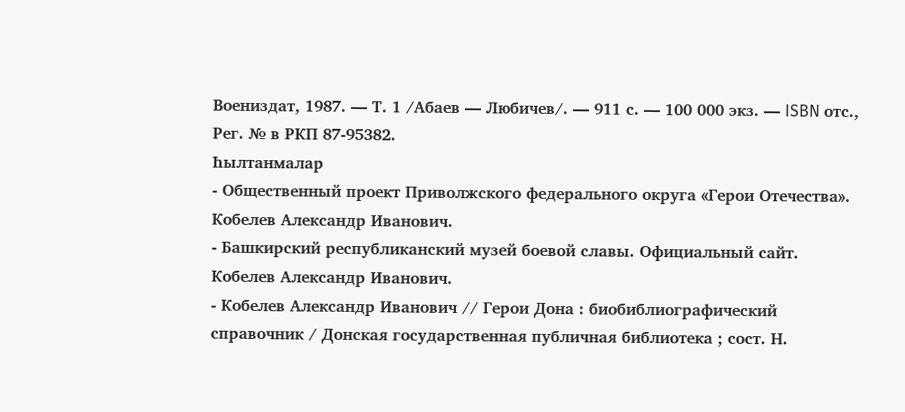Воениздат, 1987. — Т. 1 /Абаев — Любичев/. — 911 с. — 100 000 экз. — ISBN отс., Рег. № в РКП 87-95382.
Һылтанмалар
- Общественный проект Приволжского федерального округа «Герои Отечества». Кобелев Александр Иванович.
- Башкирский республиканский музей боевой славы. Официальный сайт. Кобелев Александр Иванович.
- Кобелев Александр Иванович // Герои Дона : биобиблиографический справочник / Донская государственная публичная библиотека ; сост. Н.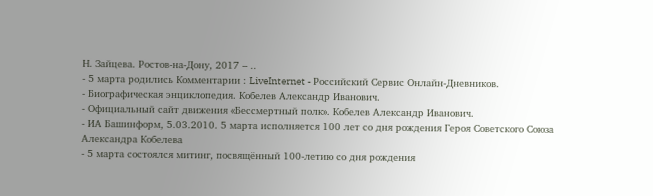Н. Зайцева. Ростов-на-Дону, 2017 – ..
- 5 марта родились Комментарии : LiveInternet - Российский Сервис Онлайн-Дневников.
- Биографическая энциклопедия. Кобелев Александр Иванович.
- Официальный сайт движения «Бессмертный полк». Кобелев Александр Иванович.
- ИА Башинформ, 5.03.2010. 5 марта исполняется 100 лет со дня рождения Героя Советского Союза Александра Кобелева
- 5 марта состоялся митинг, посвящённый 100-летию со дня рождения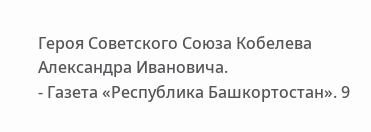Героя Советского Союза Кобелева Александра Ивановича.
- Газета «Республика Башкортостан». 9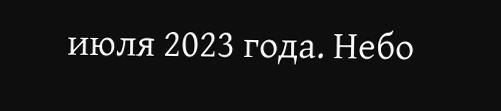июля 2023 года. Небо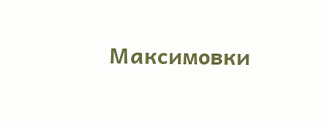Максимовки